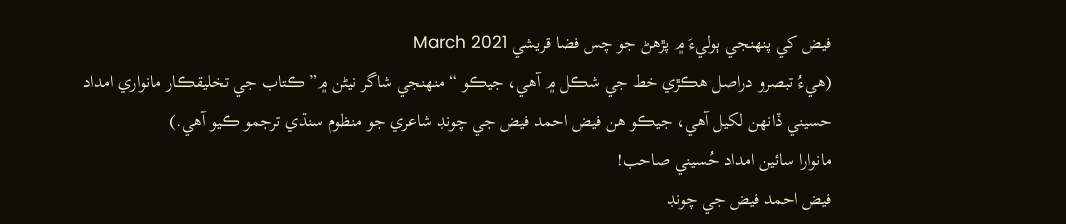فيض کي پنهنجي ٻوليءَ ۾ پڙهڻ جو چس فضا قريشي March 2021
(هيءُ تبصرو دراصل هڪڙي خط جي شڪل ۾ آهي، جيڪو “منهنجي شاگر نيڻن ۾” ڪتاب جي تخليقڪار مانواري امداد حسيني ڏانهن لکيل آهي، جيڪو هن فيض احمد فيض جي چونڊ شاعري جو منظوم سنڌي ترجمو ڪيو آهي.)
مانوارا سائين امداد حُسيني صاحب!
فيض احمد فيض جي چونڊ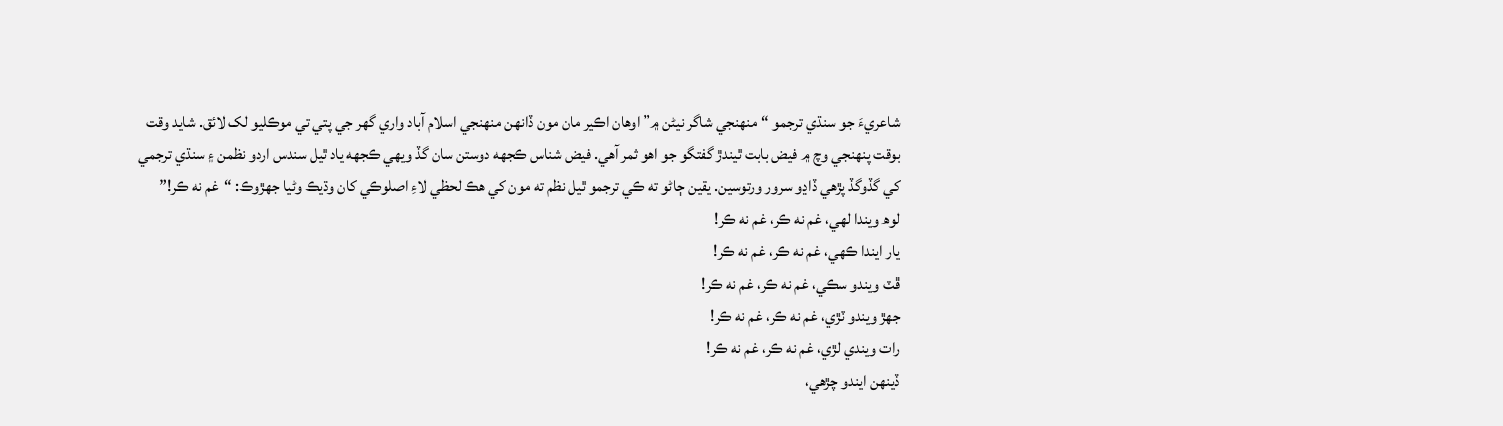شاعريءَ جو سنڌي ترجمو “منهنجي شاگر نيڻن ۾” اوهان اڪير مان مون ڏانهن منهنجي اسلام آباد واري گهر جي پتي تي موڪليو لک لائق. شايد وقت بوقت پنهنجي وچ ۾ فيض بابت ٿيندڙ گفتگو جو اهو ثمر آهي. فيض شناس ڪجهه دوستن سان گڏ ويهي ڪجهه ياد ٿيل سندس اردو نظمن ۽ سنڌي ترجمي کي گڏوگڏ پڙهي ڏاڍو سرور ورتوسين. يقين ڄاڻو ته ڪي ترجمو ٿيل نظم ته مون کي هڪ لحظي لاءِ اصلوڪي کان وڌيڪ وڻيا جهڙوڪ: “غم نه ڪر!”
لوھ ويندا لهي، غم نه ڪر، غم نه ڪر!
يار ايندا ڪهي، غم نه ڪر، غم نه ڪر!
ڦٽ ويندو سڪي، غم نه ڪر، غم نه ڪر!
جهڙ ويندو ٽڙي، غم نه ڪر، غم نه ڪر!
رات ويندي لڙي، غم نه ڪر، غم نه ڪر!
ڏينهن ايندو چڙهي،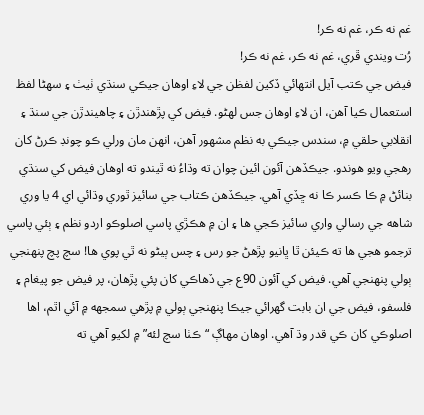غم نه ڪر، غم نه ڪر!
رُت ويندي ڦري، غم نه ڪر، غم نه ڪر!
فيض جي ڪتب آيل انتهائي ڏکين لفظن جي لاءِ اوهان جيڪي سنڌي ٺيٺ ۽ سهڻا لفظ استعمال ڪيا آهن، ان لاءِ اوهان جس لهڻو. فيض کي پڙهندڙن ۽ چاهيندڙن جي سنڌ ۽ انقلابي حلقي ۾، سندس جيڪي به نظم مشهور آهن، انهن مان ورلي ڪو چونڊ ڪرڻ کان رهجي ويو هوندو. جيڪڏهن آئون ائين چوان ته وڌاءُ نه ٿيندو ته اوهان فيض کي سنڌي بنائڻ ۾ ڪا ڪسر ڪا نه ڇڏي آهي. جيڪڏهن ڪتاب جي سائيز ٿوري وڌائي اي 4 يا وري شاهه جي رسالي واري سائيز ڪجي ها ۽ ان ۾ هڪڙي پاسي اصلوڪو اردو نظم ۽ ٻئي پاسي ترجمو هجي ها ته ڪيئن ٿا ڀانيو پڙهڻ جو رس ۽ چس ٻيڻو نه ٿي پوي ها! سچ پچ پنهنجي ٻولي پنهنجي آهي. فيض کي آئون 90ع جي ڏهاڪي کان پئي پڙهان، پر فيض جو پيغام ۽ فلسفو، فيض جي ان بابت گهرائي جيڪا پنهنجي ٻولي ۾ پڙهي سمجهه ۾ آئي اٿم، اها اصلوڪي کان ڪي قدر وڌ آهي. اوهان مهاڳ “ڪٺا سچ لئه” ۾ لکيو آهي ته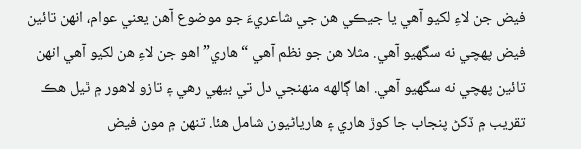فيض جن لاءِ لکيو آهي يا جيڪي هن جي شاعريءَ جو موضوع آهن يعني عوام، انهن تائين فيض پهچي نه سگهيو آهي. مثلا هن جو نظم آهي “هاري” اهو جن لاءِ هن لکيو آهي انهن تائين پهچي نه سگهيو آهي. اها ڳالهه منهنجي دل تي بيهي رهي ۽ تازو لاهور ۾ ٿيل هڪ تقريب ۾ ڏکڻ پنجاب جا کوڙ هاري ۽ هارياڻيون شامل هئا. تنهن ۾ مون فيض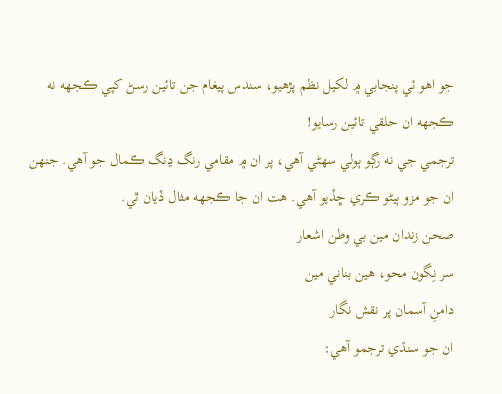جو اهو ئي پنجابي ۾ لکيل نظم پڙهيو، سندس پيغام جن تائين رسڻ کپي ڪجهه نه ڪجهه ان حلقي تائين رسايو!
ترجمي جي نه رڳو ٻولي سهڻي آهي، پر ان ۾ مقامي رنگ ڍنگ ڪمال جو آهي. جنهن ان جو مزو ٻيڻو ڪري ڇڏيو آهي. هت ان جا ڪجهه مثال ڏيان ٿي.
صحن زندان مين بي وطن اشعار
سر نِگون محو، هين بناني مين
دامنِ آسمان پر نقش نگار
ان جو سنڌي ترجمو آهي: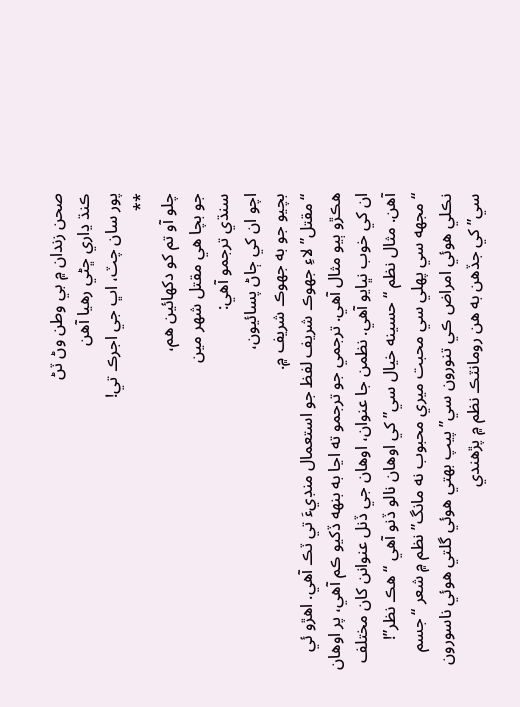صحن زندان ۾ بي وطن وڻ ٽڻ
ڪنڌ ڍاري ڇڻي رهيا آهن
پور سان چٽ، اڀ جي اجرڪ تي!
**
چلو آو تم کو دکهائين هم،
جو بچا هي مقتل شهر مين
سنڌي ترجمو آهي:
اچو ان کي ڄاڻ پسائيون،
بچيو جو به جهوڪ شريف ۾.
“مقتل” لاءِ جهوڪ شريف لفظ جو استعمال منڊيءَ تي ٽڪ آهي. اهڙو ئي هڪڙو ٻيو مثال آهي. ترجمي جو ترجمو ته اڃا به بنهه ڏکيو ڪم آهي، پر اوهان ان کي خوب نڀايو آهي. نظمن جا عنوان، اوهان جي ڏنل عنوانن کان مختلف آهن. مثال نظم “حسينه خيال سي” کي اوهان نالو ڏنو آهي “هڪ نظر”!
“مجهه سي پهلي سي محبت ميري محبوب نه مانگ” نظم ۾ شعر “جسم نڪلي هوئي امراض ڪي تنورون سي” پيپ بهتي هوئي گلتي هوئي ناسورون سي” کي جڏهن به هن رومانٽڪ نظم ۾ پڙهندي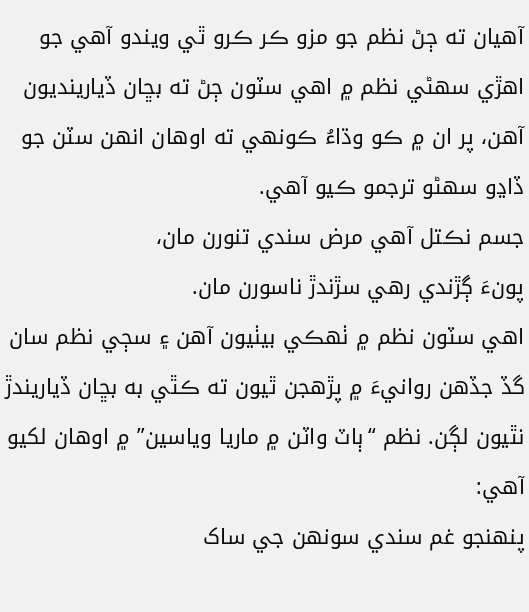آهيان ته ڄڻ نظم جو مزو ڪر ڪرو ٿي ويندو آهي جو اهڙي سهڻي نظم ۾ اهي سٽون ڄڻ ته بڇان ڏيارينديون آهن، پر ان ۾ ڪو وڌاءُ ڪونهي ته اوهان انهن سٽن جو ڏاڍو سهڻو ترجمو ڪيو آهي.
جسم نڪتل آهي مرض سندي تنورن مان،
پونءَ ڳڙندي رهي سڙندڙ ناسورن مان.
اهي سٽون نظم ۾ ٺهڪي بيٺيون آهن ۽ سڄي نظم سان گڏ جڏهن روانيءَ ۾ پڙهجن ٿيون ته ڪٿي به بڇان ڏياريندڙ نٿيون لڳن. نظم “ٻاٽ واٽن ۾ ماريا وياسين” ۾ اوهان لکيو آهي:
پنهنجو غم سندي سونهن جي ساک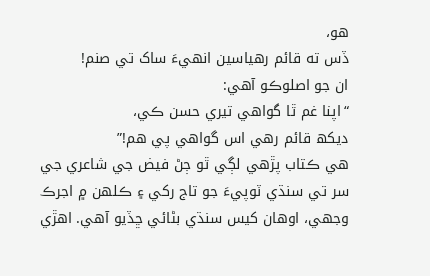هو،
ڏس ته قائم رهياسين انهيءَ ساک تي صنم!
ان جو اصلوڪو آهي:
“اپنا غم ٿا گواهي تيري حسن ڪي،
ديکھ قائم رهي اس گواهي پي هم!”
هي ڪتاب پڙهي لڳي ٿو ڄڻ فيض جي شاعري جي سر تي سنڌي ٽوپيءَ جو تاج رکي ۽ ڪلهن ۾ اجرڪ وجهي، اوهان کيس سنڌي بڻائي ڇڏيو آهي. اهڙي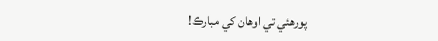پورهئي تي اوهان کي مبارڪ!